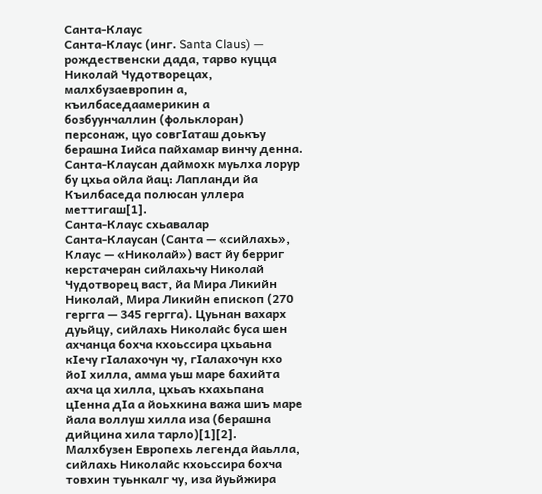Санта-Клаус
Санта-Клаус (инг. Santa Claus) — рождественски дада, тарво куцца Николай Чудотворецах, малхбузаевропин а, къилбаседаамерикин а бозбуунчаллин (фольклоран) персонаж, цуо совгӀаташ доькъу берашна Ӏийса пайхамар винчу денна.
Санта-Клаусан даймохк муьлха лорур бу цхьа ойла йац: Лапланди йа Къилбаседа полюсан уллера меттигаш[1].
Санта-Клаус схьавалар
Санта-Клаусан (Санта — «сийлахь», Клаус — «Николай») васт йу берриг керстачеран сийлахьчу Николай Чудотворец васт, йа Мира Ликийн Николай, Мира Ликийн епископ (270 гергга — 345 гергга). Цуьнан вахарх дуьйцу, сийлахь Николайс буса шен ахчанца бохча кхоьссира цхьаьна кӀечу гӀалахочун чу, гӀалахочун кхо йоӀ хилла, амма уьш маре бахийта ахча ца хилла, цхьаъ кхахьпана цӀенна дӀа а йоьхкина важа шиъ маре йала воллуш хилла иза (берашна дийцина хила тарло)[1][2]. Малхбузен Европехь легенда йаьлла, сийлахь Николайс кхоьссира бохча товхин туьнкалг чу, иза йуьйжира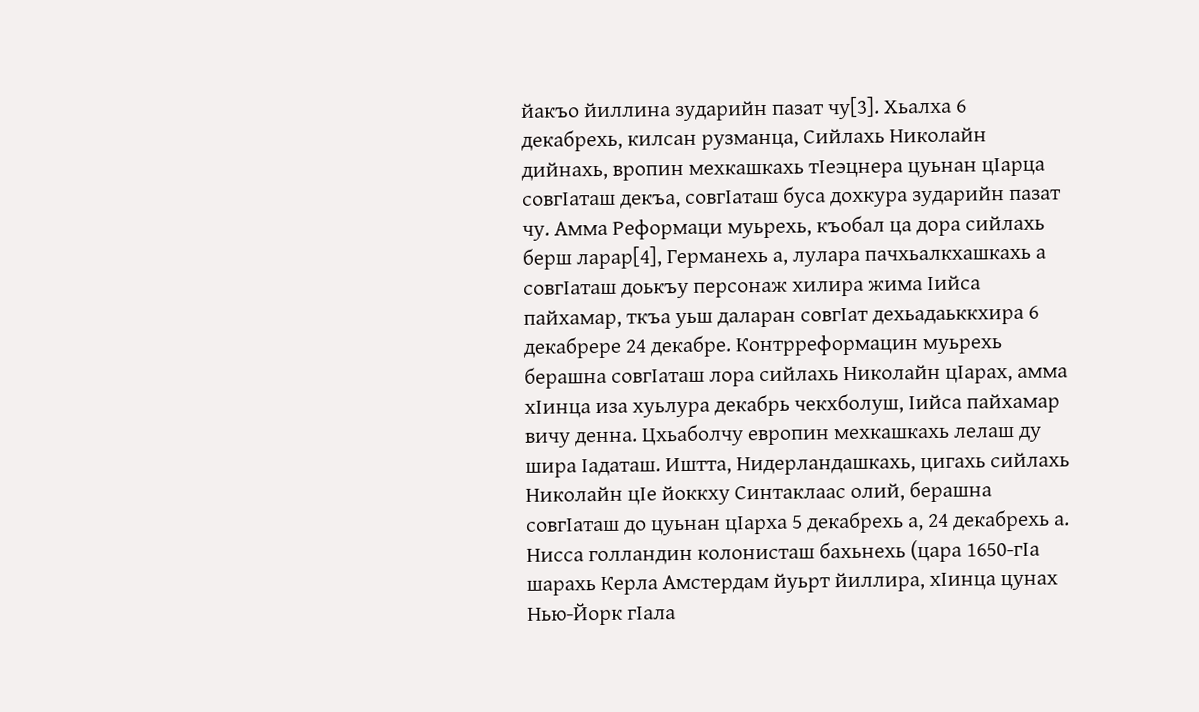йакъо йиллина зударийн пазат чу[3]. Хьалха 6 декабрехь, килсан рузманца, Сийлахь Николайн дийнахь, вропин мехкашкахь тӀеэцнера цуьнан цӀарца совгӀаташ декъа, совгӀаташ буса дохкура зударийн пазат чу. Амма Реформаци муьрехь, къобал ца дора сийлахь берш ларар[4], Германехь а, лулара пачхьалкхашкахь а совгӀаташ доькъу персонаж хилира жима Ӏийса пайхамар, ткъа уьш даларан совгӀат дехьадаьккхира 6 декабрере 24 декабре. Контрреформацин муьрехь берашна совгӀаташ лора сийлахь Николайн цӀарах, амма хӀинца иза хуьлура декабрь чекхболуш, Ӏийса пайхамар вичу денна. Цхьаболчу европин мехкашкахь лелаш ду шира Ӏадаташ. Иштта, Нидерландашкахь, цигахь сийлахь Николайн цӀе йоккху Синтаклаас олий, берашна совгӀаташ до цуьнан цӀарха 5 декабрехь а, 24 декабрехь а.
Нисса голландин колонисташ бахьнехь (цара 1650-гӀа шарахь Керла Амстердам йуьрт йиллира, хӀинца цунах Нью-Йорк гӀала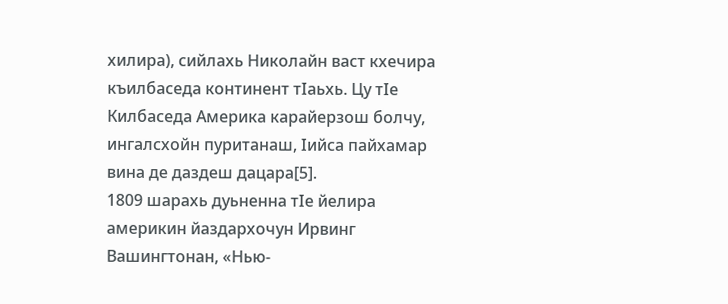хилира), сийлахь Николайн васт кхечира къилбаседа континент тӀаьхь. Цу тӀе Килбаседа Америка карайерзош болчу, ингалсхойн пуританаш, Ӏийса пайхамар вина де даздеш дацара[5].
1809 шарахь дуьненна тӀе йелира америкин йаздархочун Ирвинг Вашингтонан, «Нью-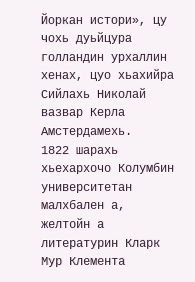Йоркан истори», цу чохь дуьйцура голландин урхаллин хенах, цуо хьахийра Сийлахь Николай вазвар Керла Амстердамехь.
1822 шарахь хьехархочо Колумбин университетан малхбален а, желтойн а литературин Кларк Мур Клемента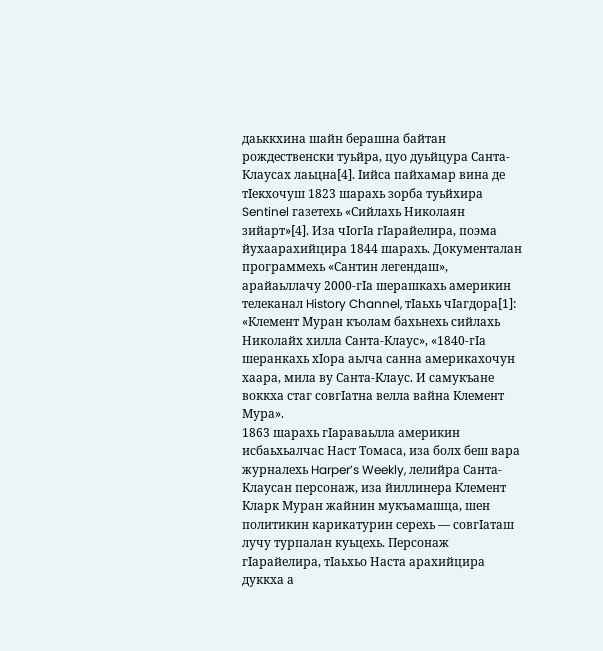даьккхина шайн берашна байтан рождественски туьйра, цуо дуьйцура Санта-Клаусах лаьцна[4]. Ӏийса пайхамар вина де тӀекхочуш 1823 шарахь зорба туьйхира Sentinel газетехь «Сийлахь Николаян зийарт»[4]. Иза чӀогӀа гӀарайелира, поэма йухаарахийцира 1844 шарахь. Документалан программехь «Сантин легендаш», арайаьллачу 2000-гӀа шерашкахь америкин телеканал History Channel, тӀаьхь чӀагдора[1]: «Клемент Муран къолам бахьнехь сийлахь Николайх хилла Санта-Клаус», «1840-гӀа шеранкахь хӀора аьлча санна америкахочун хаара, мила ву Санта-Клаус. И самукъане воккха стаг совгӀатна велла вайна Клемент Мура».
1863 шарахь гӀараваьлла америкин исбаьхьалчас Наст Томаса, иза болх беш вара журналехь Harper’s Weekly, лелийра Санта-Клаусан персонаж, иза йиллинера Клемент Кларк Муран жайнин мукъамашца, шен политикин карикатурин серехь — совгӀаташ лучу турпалан куьцехь. Персонаж гӀарайелира, тӀаьхьо Наста арахийцира дуккха а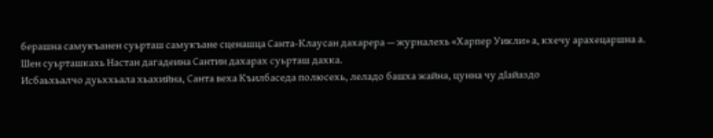берашна самукъанен суьрташ самукъане сценашца Санта-Клаусан дахарера — журналехь «Харпер Уикли» а, кхечу арахецаршна а. Шен суьрташкахь Настан дагадеина Сантин дахарах суьрташ дахка.
Исбаьхьалчо дуьххьала хьахийна, Санта веха Къилбаседа полюсехь, леладо башха жайна, цунна чу дӀайаздо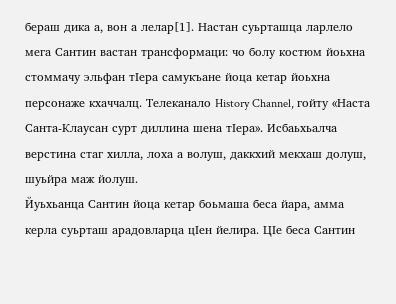бераш дика а, вон а лелар[1]. Настан суьрташца ларлело мега Сантин вастан трансформаци: чо болу костюм йоьхна стоммачу эльфан тӀера самукъане йоца кетар йоьхна персонаже кхаччалц. Телеканало History Channel, гойту «Наста Санта-Клаусан сурт диллина шена тӀера». Исбаьхьалча верстина стаг хилла, лоха а волуш, даккхий мекхаш долуш, шуьйра маж йолуш.
Йуьхьанца Сантин йоца кетар боьмаша беса йара, амма керла суьрташ арадовларца цӀен йелира. ЦӀе беса Сантин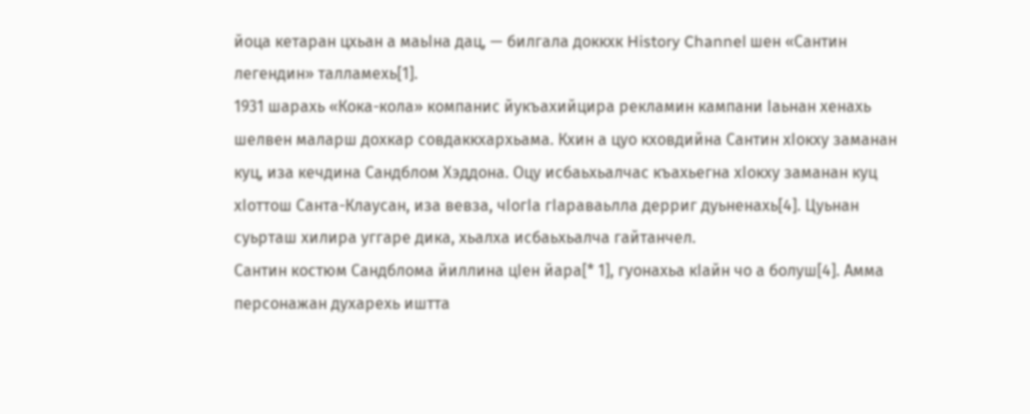йоца кетаран цхьан а маьӀна дац, — билгала доккхк History Channel шен «Сантин легендин» талламехь[1].
1931 шарахь «Кока-кола» компанис йукъахийцира рекламин кампани Ӏаьнан хенахь шелвен маларш дохкар совдаккхархьама. Кхин а цуо кховдийна Сантин хӀокху заманан куц, иза кечдина Сандблом Хэддона. Оцу исбаьхьалчас къахьегна хӀокху заманан куц хӀоттош Санта-Клаусан, иза вевза, чӀогӀа гӀараваьлла дерриг дуьненахь[4]. Цуьнан суьрташ хилира уггаре дика, хьалха исбаьхьалча гайтанчел.
Сантин костюм Сандблома йиллина цӀен йара[* 1], гуонахьа кӀайн чо а болуш[4]. Амма персонажан духарехь иштта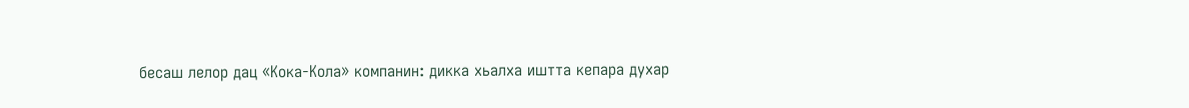бесаш лелор дац «Кока-Кола» компанин: дикка хьалха иштта кепара духар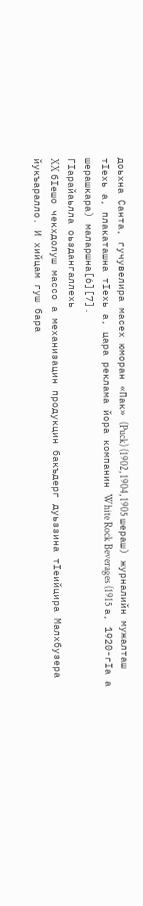доьхна Санта, гучувелира масех юморан «Пак» (Puck) (1902, 1904, 1905 шераш) журналийн мужалташ тӀехь а, плакаташна тӀехь а, цара реклама йора компанин White Rock Beverages (1915 а, 1920-гӀа а шерашкара) маларшна[6][7].
ГӀарайаьлла оьздангаллехь
XX бӀешо чекхдолуш массо а механизацин продукцин бакъдерг дуьззина тӀеийцира Малхбузера йукъаралло. И хийцам гуш бара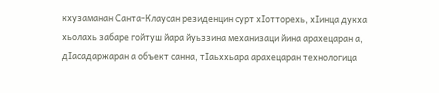кхузаманан Санта-Клаусан резиденцин сурт хӀотторехь, хӀинца дукха хьолахь забаре гойтуш йара йуьззина механизаци йина арахецаран а, дӀасадаржаран а объект санна, тӀаьххьара арахецаран технологица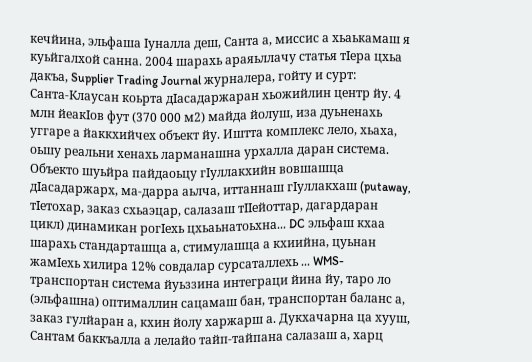кечйина, эльфаша Ӏуналла деш, Санта а, миссис а хьаькамаш я куьйгалхой санна. 2004 шарахь араяьллачу статья тӀера цхьа дакъа, Supplier Trading Journal журналера, гойту и сурт:
Санта-Клаусан коьрта дӀасадаржаран хьожийлин центр йу. 4 млн йеакӀов фут (370 000 м2) майда йолуш, иза дуьненахь уггаре а йаккхийчех объект йу. Иштта комплекс лело, хьаха, оьшу реальни хенахь ларманашна урхалла даран система. Объекто шуьйра пайдаоьцу гӀуллакхийн вовшашца дӀасадаржарх, ма-дарра аьлча, иттаннаш гӀуллакхаш (putaway, тӀетохар, заказ схьаэцар, салазаш тӀӀейоттар, дагардаран цикл) динамикан рогӀехь цхьаьнатоьхна... DC эльфаш кхаа шарахь стандарташца а, стимулашца а кхиийна, цуьнан жамӀехь хилира 12% совдалар сурсаталлехь ... WMS-транспортан система йуьззина интеграци йина йу, таро ло (эльфашна) оптималлин сацамаш бан, транспортан баланс а, заказ гулйаран а, кхин йолу харжарш а. Дукхачарна ца хууш, Сантам баккъалла а лелайо тайп-тайпана салазаш а, харц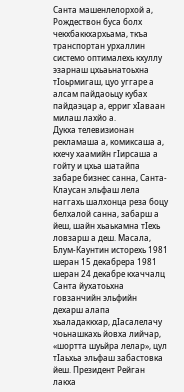Санта машенлелорхой а, Рождествон буса болх чекхбаккхархьама, ткъа транспортан урхаллин системо оптималехь кхуллу эзарнаш цхьаьнатоьхна тӀоьрмигаш, цуо уггаре а алсам пайдаоьцу кубах пайдаэцар а, ерриг хӀаваан милаш лахйо а.
Дукха телевизионан рекламаша а, комиксаша а, кхечу хаамийн гӀирсаша а гойту и цхьа шатайпа забаре бизнес санна, Санта-Клаусан эльфаш лела наггахь шалхонца реза боцу белхалой санна, забарш а йеш, шайн хьаькамна тӀехь ловзарш а деш. Масала, Блум-Каунтин исторехь 1981 шеран 15 декабрера 1981 шеран 24 декабре кхаччалц Санта йухатоьхна говзанчийн эльфийн дехарш алапа хьаладаккхар, дӀасалелачу чоьнашкахь йовха лийчар, «шортта шуьйра лелар», цул тӀаьхьа эльфаш забастовка йеш. Президент Рейган лакха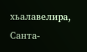хьалавелира, Санта-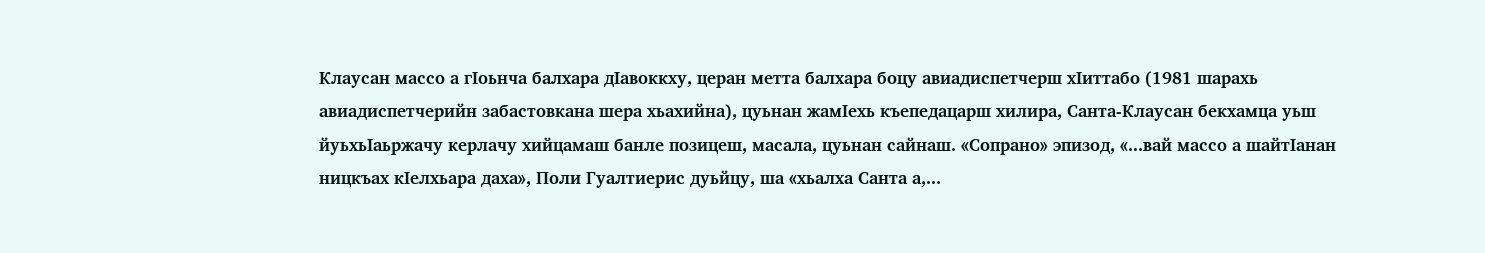Клаусан массо а гӀоьнча балхара дӀавоккху, церан метта балхара боцу авиадиспетчерш хӀиттабо (1981 шарахь авиадиспетчерийн забастовкана шера хьахийна), цуьнан жамӀехь къепедацарш хилира, Санта-Клаусан бекхамца уьш йуьхьӀаьржачу керлачу хийцамаш банле позицеш, масала, цуьнан сайнаш. «Сопрано» эпизод, «...вай массо а шайтӀанан ницкъах кӀелхьара даха», Поли Гуалтиерис дуьйцу, ша «хьалха Санта а,...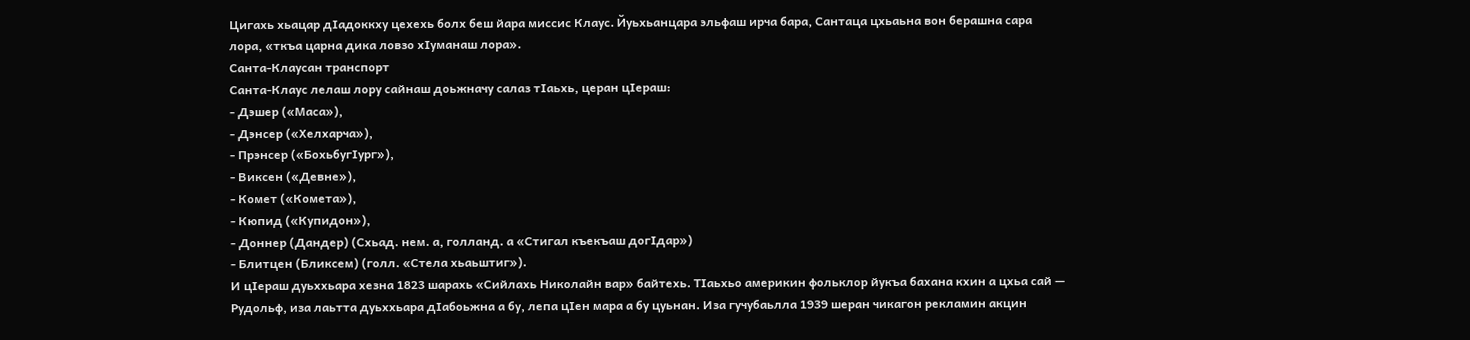Цигахь хьацар дӀадоккху цехехь болх беш йара миссис Клаус. Йуьхьанцара эльфаш ирча бара, Сантаца цхьаьна вон берашна сара лора, «ткъа царна дика ловзо хӀуманаш лора».
Санта-Клаусан транспорт
Санта-Клаус лелаш лору сайнаш доьжначу салаз тӀаьхь, церан цӀераш:
- Дэшер («Маса»),
- Дэнсер («Хелхарча»),
- Прэнсер («БохьбугӀург»),
- Виксен («Девне»),
- Комет («Комета»),
- Кюпид («Купидон»),
- Доннер (Дандер) (Схьад. нем. а, голланд. а «Стигал къекъаш догӀдар»)
- Блитцен (Бликсем) (голл. «Стела хьаьштиг»).
И цӀераш дуьххьара хезна 1823 шарахь «Сийлахь Николайн вар» байтехь. ТӀаьхьо америкин фольклор йукъа бахана кхин а цхьа сай — Рудольф, иза лаьтта дуьххьара дӀабоьжна а бу, лепа цӀен мара а бу цуьнан. Иза гучубаьлла 1939 шеран чикагон рекламин акцин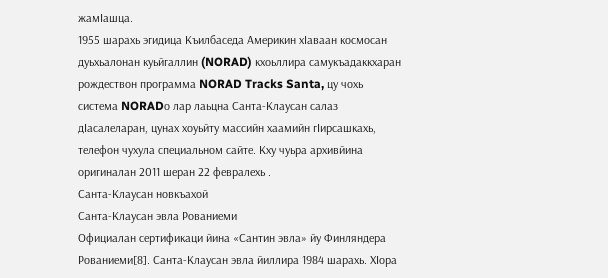жамӀашца.
1955 шарахь эгидица Къилбаседа Америкин хӀаваан космосан дуьхьалонан куьйгаллин (NORAD) кхоьллира самукъадаккхаран рождествон программа NORAD Tracks Santa, цу чохь система NORADо лар лаьцна Санта-Клаусан салаз дӀасалеларан, цунах хоуьйту массийн хаамийн гӀирсашкахь, телефон чухула специальном сайте. Кху чуьра архивйина оригиналан 2011 шеран 22 февралехь .
Санта-Клаусан новкъахой
Санта-Клаусан эвла Рованиеми
Официалан сертификаци йина «Сантин эвла» йу Финляндера Рованиеми[8]. Санта-Клаусан эвла йиллира 1984 шарахь. ХӀора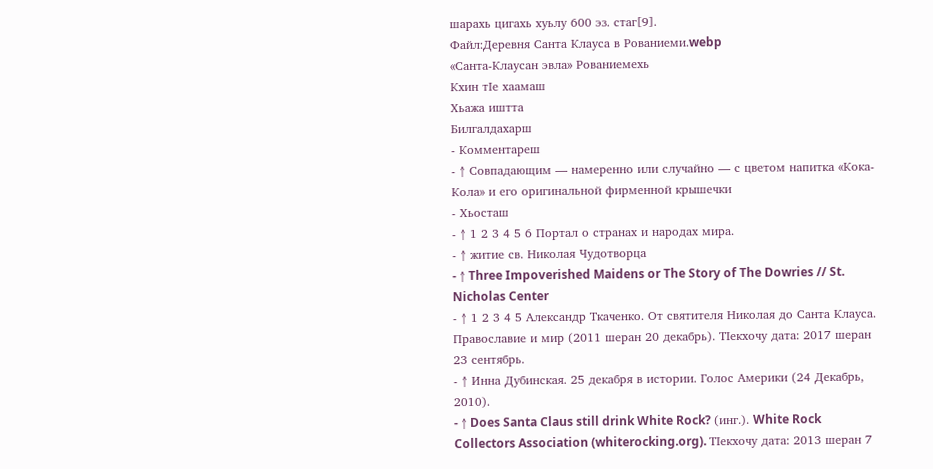шарахь цигахь хуьлу 600 эз. стаг[9].
Файл:Деревня Санта Клауса в Рованиеми.webp
«Санта-Клаусан эвла» Рованиемехь
Кхин тӀе хаамаш
Хьажа иштта
Билгалдахарш
- Комментареш
- ↑ Совпадающим — намеренно или случайно — с цветом напитка «Кока-Кола» и его оригинальной фирменной крышечки
- Хьосташ
- ↑ 1 2 3 4 5 6 Портал о странах и народах мира.
- ↑ житие св. Николая Чудотворца
- ↑ Three Impoverished Maidens or The Story of The Dowries // St. Nicholas Center
- ↑ 1 2 3 4 5 Александр Ткаченко. От святителя Николая до Санта Клауса. Православие и мир (2011 шеран 20 декабрь). ТӀекхочу дата: 2017 шеран 23 сентябрь.
- ↑ Инна Дубинская. 25 декабря в истории. Голос Америки (24 Декабрь, 2010).
- ↑ Does Santa Claus still drink White Rock? (инг.). White Rock Collectors Association (whiterocking.org). ТӀекхочу дата: 2013 шеран 7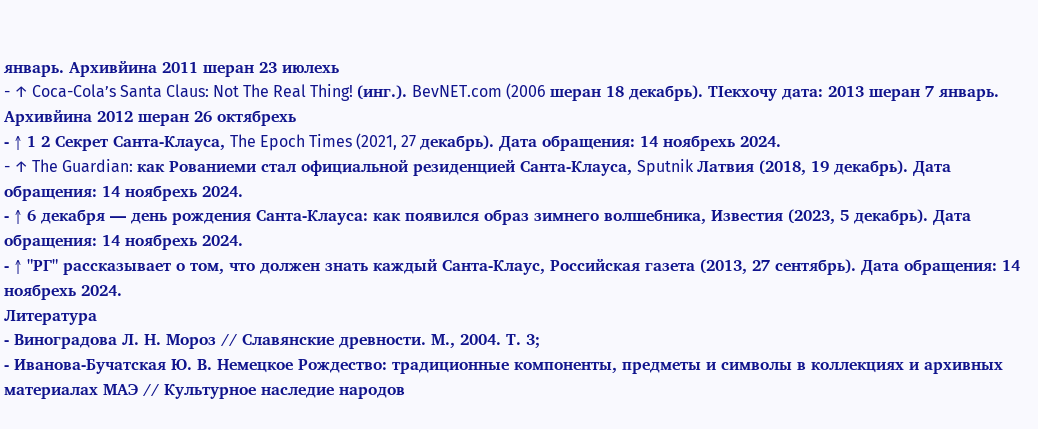январь. Архивйина 2011 шеран 23 июлехь
- ↑ Coca-Cola’s Santa Claus: Not The Real Thing! (инг.). BevNET.com (2006 шеран 18 декабрь). ТӀекхочу дата: 2013 шеран 7 январь. Архивйина 2012 шеран 26 октябрехь
- ↑ 1 2 Секрет Санта-Клауса, The Epoch Times (2021, 27 декабрь). Дата обращения: 14 ноябрехь 2024.
- ↑ The Guardian: как Рованиеми стал официальной резиденцией Санта-Клауса, Sputnik Латвия (2018, 19 декабрь). Дата обращения: 14 ноябрехь 2024.
- ↑ 6 декабря — день рождения Санта-Клауса: как появился образ зимнего волшебника, Известия (2023, 5 декабрь). Дата обращения: 14 ноябрехь 2024.
- ↑ "РГ" рассказывает о том, что должен знать каждый Санта-Клаус, Российская газета (2013, 27 сентябрь). Дата обращения: 14 ноябрехь 2024.
Литература
- Виноградова Л. Н. Мороз // Славянские древности. М., 2004. Т. 3;
- Иванова-Бучатская Ю. В. Немецкое Рождество: традиционные компоненты, предметы и символы в коллекциях и архивных материалах МАЭ // Культурное наследие народов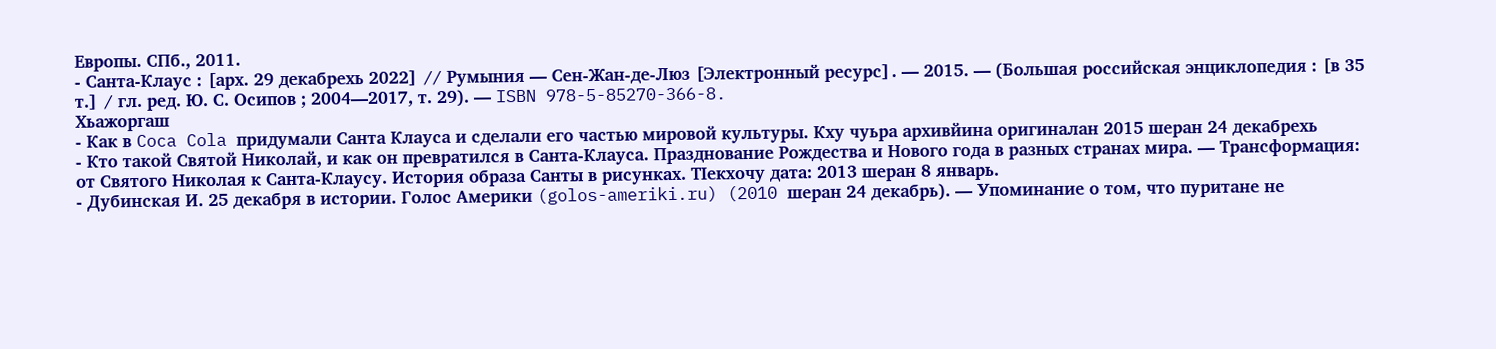Европы. СПб., 2011.
- Санта-Клаус : [арх. 29 декабрехь 2022] // Румыния — Сен-Жан-де-Люз [Электронный ресурс]. — 2015. — (Большая российская энциклопедия : [в 35 т.] / гл. ред. Ю. С. Осипов ; 2004—2017, т. 29). — ISBN 978-5-85270-366-8.
Хьажоргаш
- Как в Coca Cola придумали Санта Клауса и сделали его частью мировой культуры. Кху чуьра архивйина оригиналан 2015 шеран 24 декабрехь
- Кто такой Святой Николай, и как он превратился в Санта-Клауса. Празднование Рождества и Нового года в разных странах мира. — Трансформация: от Святого Николая к Санта-Клаусу. История образа Санты в рисунках. ТӀекхочу дата: 2013 шеран 8 январь.
- Дубинская И. 25 декабря в истории. Голос Америки (golos-ameriki.ru) (2010 шеран 24 декабрь). — Упоминание о том, что пуритане не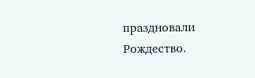праздновали Рождество.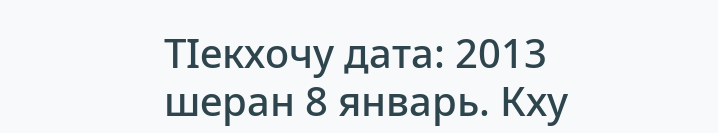ТӀекхочу дата: 2013 шеран 8 январь. Кху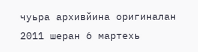чуьра архивйина оригиналан 2011 шеран 6 мартехь